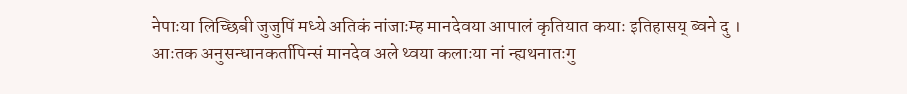नेपाःया लिच्छिबी जुजुपिं मध्ये अतिकं नांजाःम्ह मानदेवया आपालं कृतियात कयाः इतिहासय् ब्वने दु । आःतक अनुसन्धानकर्तापिन्सं मानदेव अले थ्वया कलाःया नां न्ह्यथनातःगु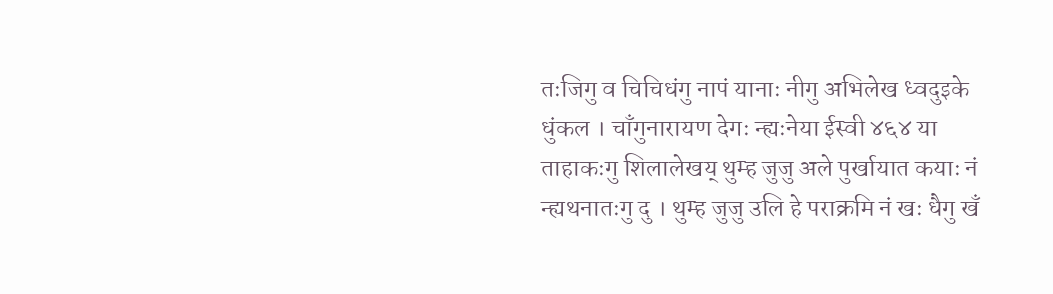तःजिगु व चिचिधंगु नापं यानाः नीगु अभिलेख ध्वदुइके धुंकल । चाँगुनारायण देगः न्ह्यःनेया ईस्वी ४६४ या ताहाकःगु शिलालेखय् थुम्ह जुजु अले पुर्खायात कयाः नं न्ह्यथनातःगु दु । थुम्ह जुजु उलि हे पराक्रमि नं खः धैगु खँ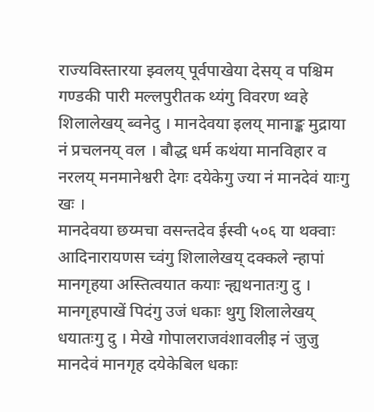राज्यविस्तारया झ्वलय् पूर्वपाखेया देसय् व पश्चिम गण्डकी पारी मल्लपुरीतक थ्यंगु विवरण थ्वहे शिलालेखय् ब्वनेदु । मानदेवया इलय् मानाङ्क मुद्राया नं प्रचलनय् वल । बौद्ध धर्म कथंया मानविहार व नरलय् मनमानेश्वरी देगः दयेकेगु ज्या नं मानदेवं याःगु खः ।
मानदेवया छय्मचा वसन्तदेव ईस्वी ५०६ या थक्वाः आदिनारायणस च्वंगु शिलालेखय् दक्कले न्हापां मानगृहया अस्तित्वयात कयाः न्ह्यथनातःगु दु । मानगृहपाखें पिदंगु उजं धकाः थुगु शिलालेखय् धयातःगु दु । मेखे गोपालराजवंशावलीइ नं जुजु मानदेवं मानगृह दयेकेबिल धकाः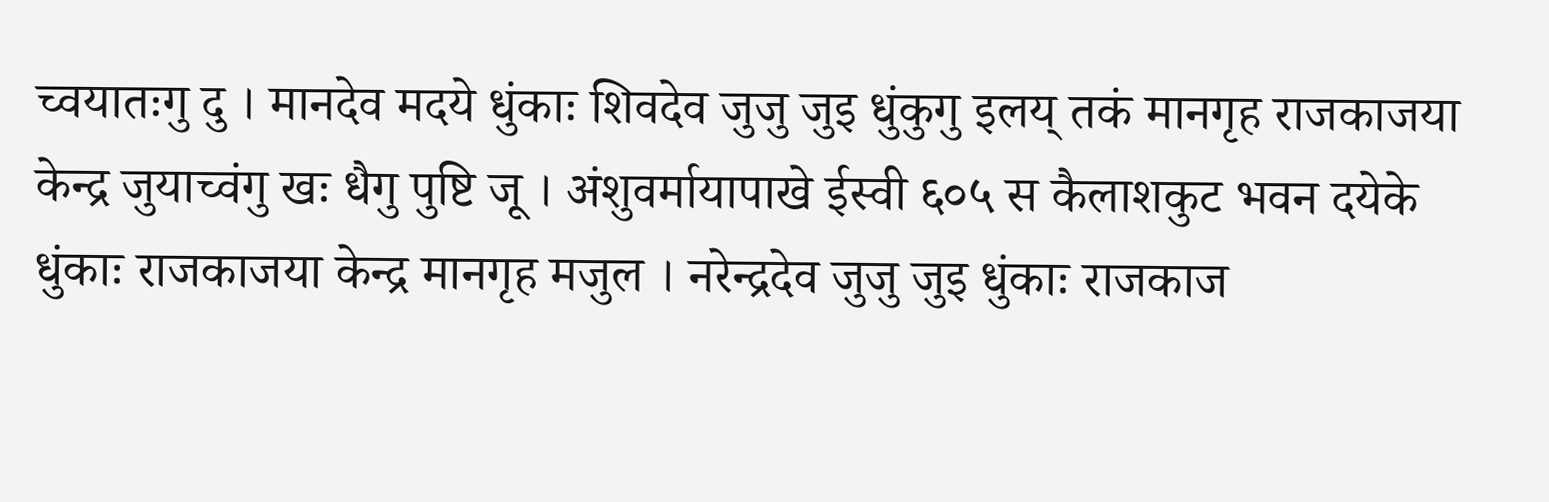च्वयातःगु दु । मानदेव मदये धुंकाः शिवदेव जुजु जुइ धुंकुगु इलय् तकं मानगृह राजकाजया केन्द्र जुयाच्वंगु खः धैगु पुष्टि जू । अंशुवर्मायापाखे ईस्वी ६०५ स कैलाशकुट भवन दयेके धुंकाः राजकाजया केन्द्र मानगृह मजुल । नरेन्द्रदेव जुजु जुइ धुंकाः राजकाज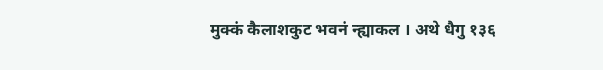मुक्कं कैलाशकुट भवनं न्ह्याकल । अथे धैगु १३६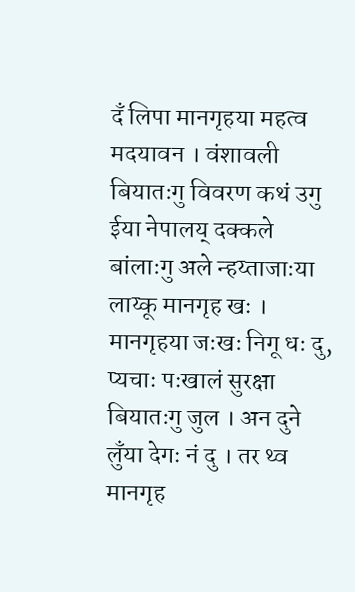दँ लिपा मानगृहया महत्व मदयावन । वंशावली बियातःगु विवरण कथं उगु ईया नेपालय् दक्कले बांलाःगु अले न्हय्ताजाःया लाय्कू मानगृह खः । मानगृहया जःखः निगू धः दु, प्यचाः पःखालं सुरक्षा बियातःगु जुल । अन दुने लुँया देगः नं दु । तर थ्व मानगृह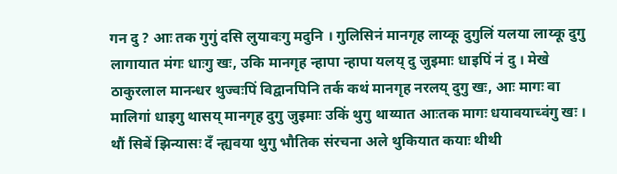गन दु ? आः तक गुगुं दसि लुयावःगु मदुनि । गुलिसिनं मानगृह लाय्कू दुगुलिं यलया लाय्कू दुगु लागायात मंगः धाःगु खः, उकि मानगृह न्हापा न्हापा यलय् दु जुइमाः धाइपिं नं दु । मेखे ठाकुरलाल मानन्धर थुज्वःपिं विद्वानपिनि तर्क कथं मानगृह नरलय् दुगु खः, आः मागः वा मालिगां धाइगु थासय् मानगृह दुगु जुइमाः उकिं थुगु थाय्यात आःतक मागः धयावयाच्वंगु खः ।
थौं सिबें झिन्यासः दँ न्ह्यवया थुगु भौतिक संरचना अले थुकियात कयाः थीथी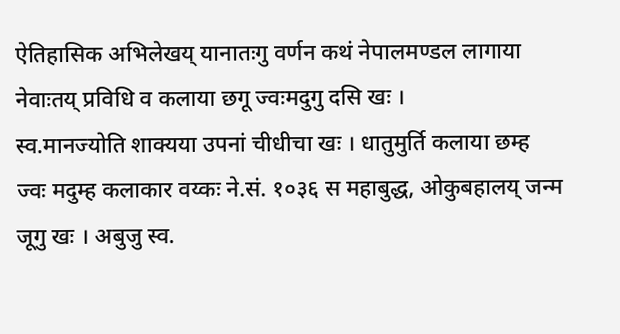ऐतिहासिक अभिलेखय् यानातःगु वर्णन कथं नेपालमण्डल लागाया नेवाःतय् प्रविधि व कलाया छगू ज्वःमदुगु दसि खः ।
स्व.मानज्योति शाक्यया उपनां चीधीचा खः । धातुमुर्ति कलाया छम्ह ज्वः मदुम्ह कलाकार वय्कः ने.सं. १०३६ स महाबुद्ध, ओकुबहालय् जन्म जूगु खः । अबुजु स्व.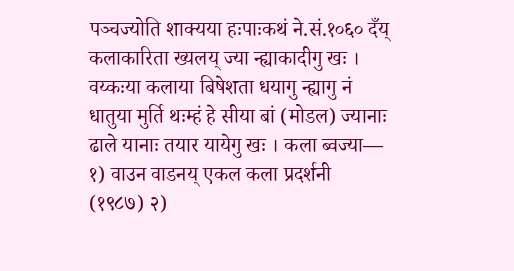पञ्चज्योति शाक्यया हःपाःकथं ने.सं.१०६० दँय् कलाकारिता ख्यलय् ज्या न्ह्याकादीगु खः । वय्कःया कलाया बिषेशता धयागु न्ह्यागु नं धातुया मुर्ति थःम्हं हे सीया बां (मोडल) ज्यानाः ढाले यानाः तयार यायेगु खः । कला ब्वज्या— १) वाउन वाडनय् एकल कला प्रदर्शनी (१९८७) २)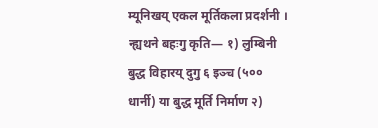म्यूनिखय् एकल मूर्तिकला प्रदर्शनी । न्ह्यथने बहःगु कृति— १) लुम्बिनी बुद्ध विहारय् दुगु ६ इञ्च (५०० धार्नी) या बुद्ध मूर्ति निर्माण २)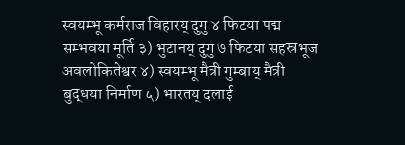स्वयम्भू कर्मराज विहारय् दुगु ४ फिटया पद्म सम्भवया मूर्ति ३) भुटानय् दुगु ७ फिटया सहस्रभूज अवलोकितेश्वर ४) स्वयम्भू मैत्री गुम्बाय् मैत्री बुद्धया निर्माण ५) भारतय् दलाई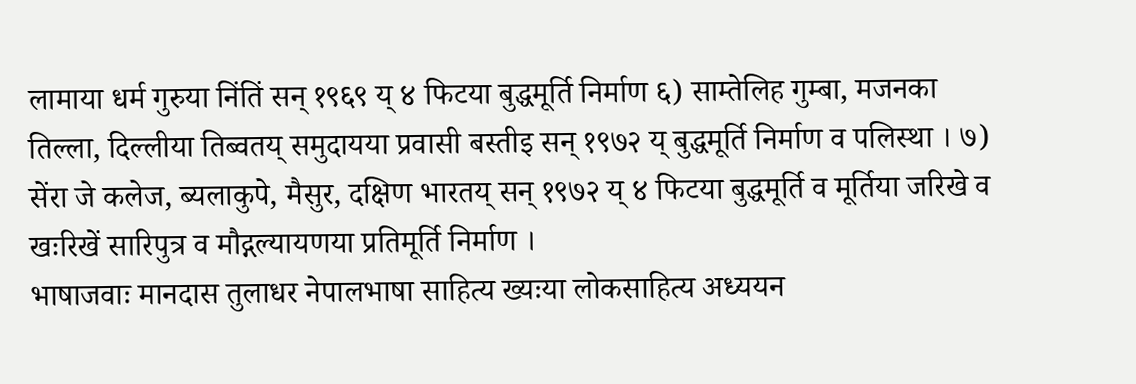लामाया धर्म गुरुया निंतिं सन् १९६९ य् ४ फिटया बुद्धमूर्ति निर्माण ६) साम्तेलिह गुम्बा, मजनका तिल्ला, दिल्लीया तिब्वतय् समुदायया प्रवासी बस्तीइ सन् १९७२ य् बुद्धमूर्ति निर्माण व पलिस्था । ७) सेंरा जे कलेज, ब्यलाकुपे, मैसुर, दक्षिण भारतय् सन् १९७२ य् ४ फिटया बुद्धमूर्ति व मूर्तिया जरिखे व खःरिखें सारिपुत्र व मौद्गल्यायणया प्रतिमूर्ति निर्माण ।
भाषाजवाः मानदास तुलाधर नेपालभाषा साहित्य ख्यःया लोकसाहित्य अध्ययन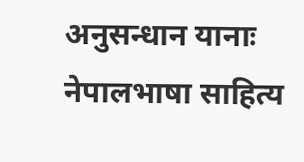अनुसन्धान यानाः नेपालभाषा साहित्य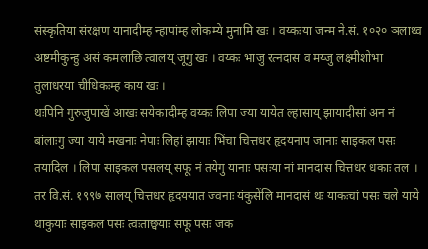संस्कृतिया संरक्षण यानादीम्ह न्हापांम्ह लोकम्ये मुनामि खः । वय्कःया जन्म ने.सं. १०२० ञलाथ्व अष्टमीकुन्हु असं कमलाछि त्वालय् जूगु खः । वय्कः भाजु रत्नदास व मय्जु लक्ष्मीशोभा तुलाधरया चीधिकःम्ह काय खः ।
थःपिनि गुरुजुपाखें आखः सयेकादीम्ह वय्कः लिपा ज्या यायेत ल्हासाय् झायादीसां अन नं बांलाःगु ज्या याये मखनाः नेपाः लिहां झायाः भिंचा चित्तधर हृदयनाप जानाः साइकल पसः तयादिल । लिपा साइकल पसलय् सफू नं तयेगु यानाः पसःया नां मानदास चित्तधर धकाः तल । तर वि.सं. १९९७ सालय् चित्तधर हृदययात ज्वनाः यंकुसेंलि मानदासं थः याकःचां पसः चले याये थाकुयाः साइकल पसः त्वःताछ्वयाः सफू पसः जक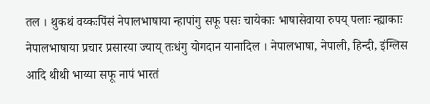तल । थुकथं वय्कःपिंसं नेपालभाषाया न्हापांगु सफू पसः चायेकाः भाषासेवाया रुपय् पलाः न्ह्याकाः नेपालभाषाया प्रचार प्रसारया ज्याय् तःधंगु योगदान यानादिल । नेपालभाषा, नेपाली, हिन्दी, इंग्लिस आदि थीथी भाय्या सफू नापं भारतं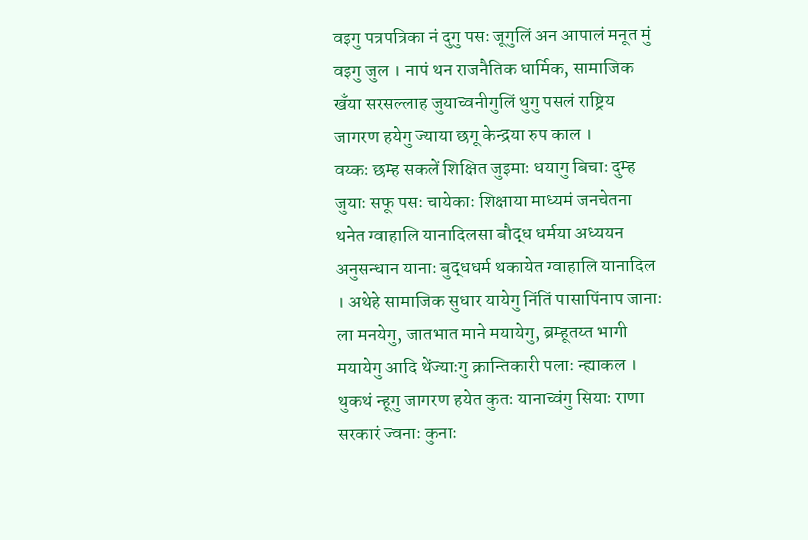वइगु पत्रपत्रिका नं दुगु पसः जूगुलिं अन आपालं मनूत मुं वइगु जुल । नापं थन राजनैतिक धार्मिक, सामाजिक खँया सरसल्लाह जुयाच्वनीगुलिं थुगु पसलं राष्ट्रिय जागरण हयेगु ज्याया छगू केन्द्रया रुप काल ।
वय्कः छम्ह सकलें शिक्षित जुइमाः धयागु बिचाः दुम्ह जुयाः सफू पसः चायेकाः शिक्षाया माध्यमं जनचेतना थनेत ग्वाहालि यानादिलसा बौद्ध धर्मया अध्ययन अनुसन्धान यानाः बुद्धधर्म थकायेत ग्वाहालि यानादिल । अथेहे सामाजिक सुधार यायेगु निंतिं पासापिंनाप जानाः ला मनयेगु, जातभात माने मयायेगु, ब्रम्हूतय्त भागी मयायेगु आदि थेंज्याःगु क्रान्तिकारी पलाः न्ह्याकल । थुकथं न्हूगु जागरण हयेत कुतः यानाच्वंगु सियाः राणा सरकारं ज्वनाः कुनाः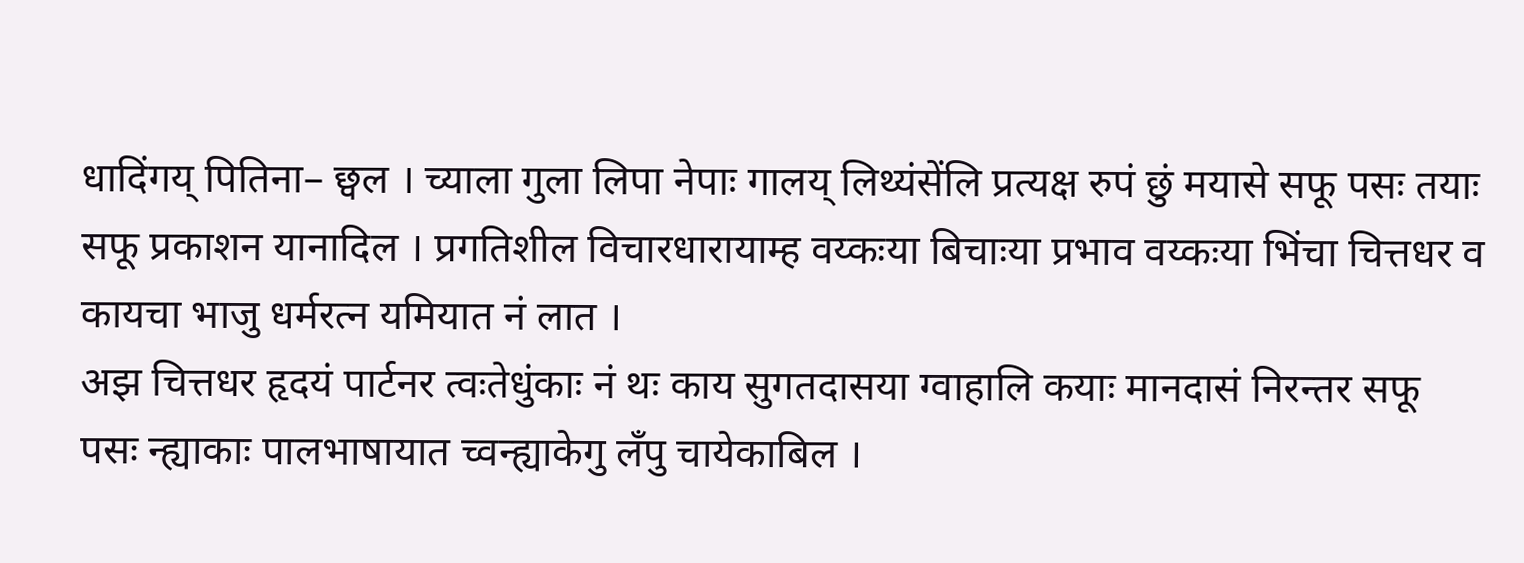धादिंगय् पितिना– छ्वल । च्याला गुला लिपा नेपाः गालय् लिथ्यंसेंलि प्रत्यक्ष रुपं छुं मयासे सफू पसः तयाः सफू प्रकाशन यानादिल । प्रगतिशील विचारधारायाम्ह वय्कःया बिचाःया प्रभाव वय्कःया भिंचा चित्तधर व कायचा भाजु धर्मरत्न यमियात नं लात ।
अझ चित्तधर हृदयं पार्टनर त्वःतेधुंकाः नं थः काय सुगतदासया ग्वाहालि कयाः मानदासं निरन्तर सफू पसः न्ह्याकाः पालभाषायात च्वन्ह्याकेगु लँपु चायेकाबिल ।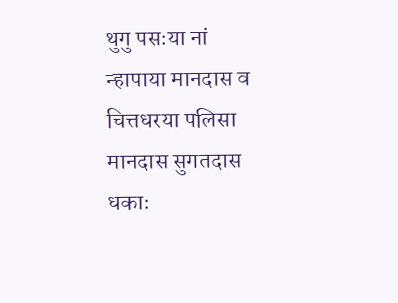थुगु पसःया नां न्हापाया मानदास व चित्तधरया पलिसा मानदास सुगतदास धकाः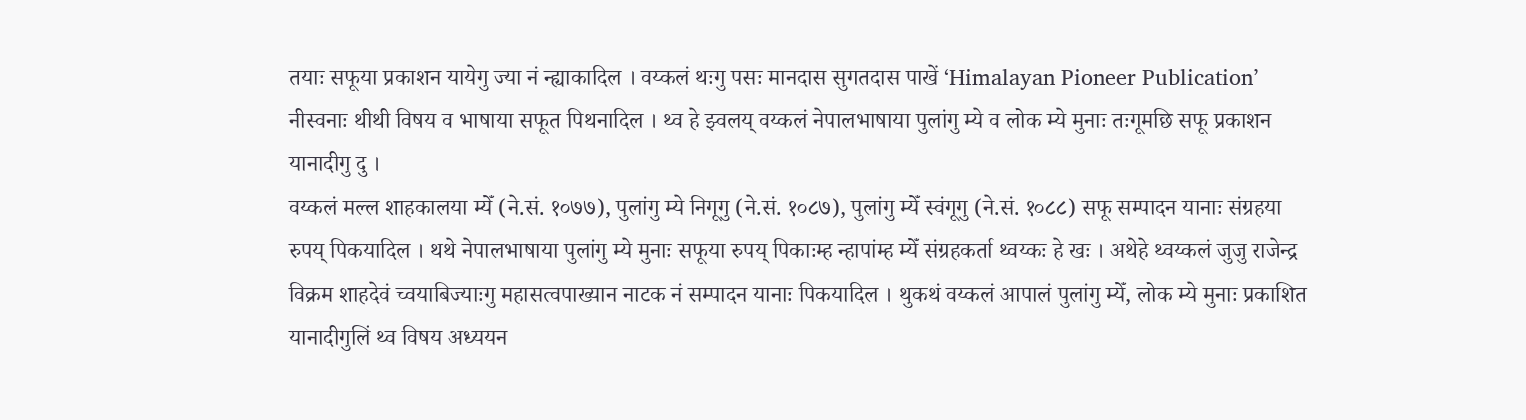तयाः सफूया प्रकाशन यायेगु ज्या नं न्ह्याकादिल । वय्कलं थःगु पसः मानदास सुगतदास पाखें ‘Himalayan Pioneer Publication’ नीस्वनाः थीथी विषय व भाषाया सफूत पिथनादिल । थ्व हे झ्वलय् वय्कलं नेपालभाषाया पुलांगु म्ये व लोक म्ये मुनाः तःगूमछि सफू प्रकाशन यानादीगु दु ।
वय्कलं मल्ल शाहकालया म्येँ (ने.सं. १०७७), पुलांगु म्ये निगूगु (ने.सं. १०८७), पुलांगु म्येँ स्वंगूगु (ने.सं. १०८८) सफू सम्पादन यानाः संग्रहया रुपय् पिकयादिल । थथे नेपालभाषाया पुलांगु म्ये मुनाः सफूया रुपय् पिकाःम्ह न्हापांम्ह म्येँ संग्रहकर्ता थ्वय्कः हे खः । अथेहे थ्वय्कलं जुजु राजेन्द्र विक्रम शाहदेवं च्वयाबिज्याःगु महासत्वपाख्यान नाटक नं सम्पादन यानाः पिकयादिल । थुकथं वय्कलं आपालं पुलांगु म्येँ, लोक म्ये मुनाः प्रकाशित यानादीगुलिं थ्व विषय अध्ययन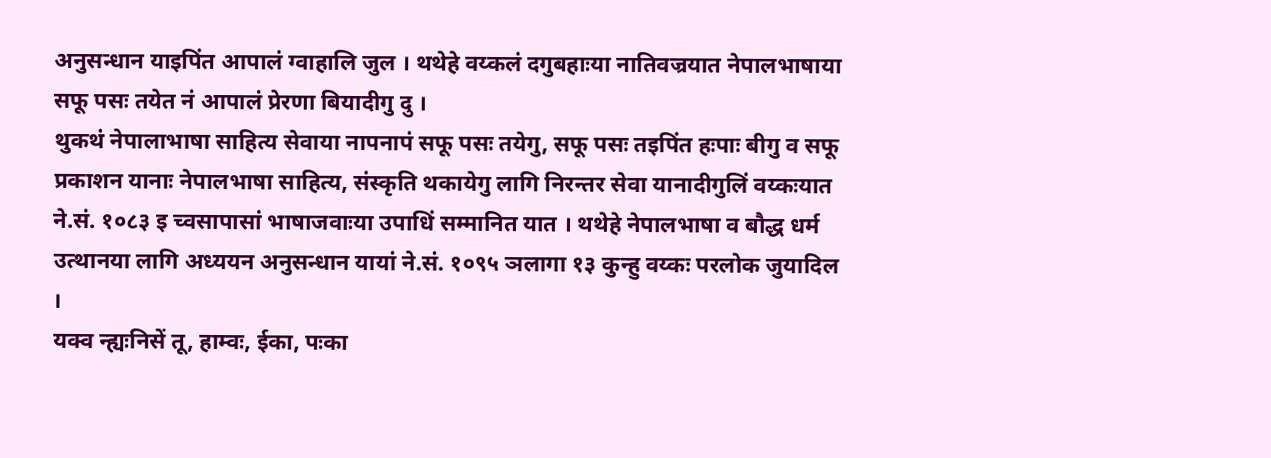अनुसन्धान याइपिंत आपालं ग्वाहालि जुल । थथेहे वय्कलं दगुबहाःया नातिवज्रयात नेपालभाषाया सफू पसः तयेत नं आपालं प्रेरणा बियादीगु दु ।
थुकथं नेपालाभाषा साहित्य सेवाया नापनापं सफू पसः तयेगु, सफू पसः तइपिंत हःपाः बीगु व सफू प्रकाशन यानाः नेपालभाषा साहित्य, संस्कृति थकायेगु लागि निरन्तर सेवा यानादीगुलिं वय्कःयात ने.सं. १०८३ इ च्वसापासां भाषाजवाःया उपाधिं सम्मानित यात । थथेहे नेपालभाषा व बौद्ध धर्म उत्थानया लागि अध्ययन अनुसन्धान यायां ने.सं. १०९५ ञलागा १३ कुन्हु वय्कः परलोक जुयादिल ।
यक्व न्ह्यःनिसें तू, हाम्वः, ईका, पःका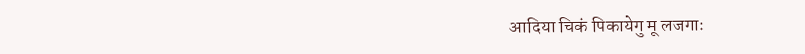आदिया चिकं पिकायेगु मू लजगाः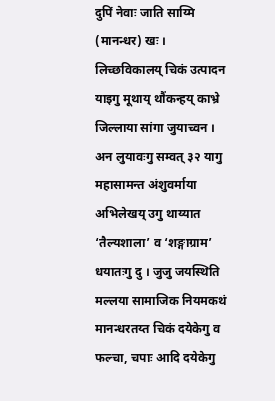दुपिं नेवाः जाति साय्मि (मानन्धर) खः । लिच्छविकालय् चिकं उत्पादन याइगु मूथाय् थौंकन्हय् काभ्रे जिल्लाया सांगा जुयाच्वन । अन लुयावःगु सम्वत् ३२ यागु महासामन्त अंशुवर्माया अभिलेखय् उगु थाय्यात ‘तैल्यशाला’ व ‘शङ्गाग्राम’ धयातःगु दु । जुजु जयस्थिति मल्लया सामाजिक नियमकथं मानन्धरतय्त चिकं दयेकेगु व फल्चा, चपाः आदि दयेकेगु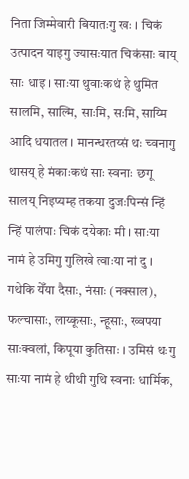निता जिम्मेवारी बियातःगु खः । चिकं उत्पादन याइगु ज्यासःयात चिकंसाः बाय् साः धाइ । साःया थुवाःकथं हे थुमित सालमि, साल्मि, साःमि, सःमि, साय्मि आदि धयातल । मानन्धरतय्सं थः च्वनागु थासय् हे मंकाःकथं साः स्वनाः छगू सालय् निइप्यम्ह तकया दुजःपिन्सं न्हिं न्हिं पालंपाः चिकं दयेकाः मी । साःया नामं हे उमिगु गुलिखे त्वाःया नां दु । गथेकि येँया दैसाः, नंसाः (नक्साल), फल्चासाः, लाय्कूसाः, न्हूसाः, ख्वपया साःक्वलां, किपूया कुतिसाः । उमिसं थःगु साःया नामं हे थीथी गुथि स्वनाः धार्मिक,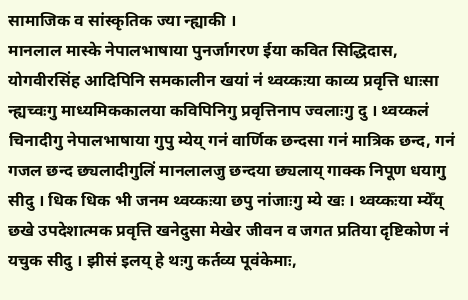सामाजिक व सांस्कृतिक ज्या न्ह्याकी ।
मानलाल मास्के नेपालभाषाया पुनर्जागरण ईया कवित सिद्धिदास, योगवीरसिंह आदिपिनि समकालीन खयां नं थ्वय्कःया काव्य प्रवृत्ति धाःसा न्ह्यच्वःगु माध्यमिककालया कविपिनिगु प्रवृत्तिनाप ज्वलाःगु दु । थ्वय्कलं चिनादीगु नेपालभाषाया गुपु म्येय् गनं वार्णिक छन्दसा गनं मात्रिक छन्द, गनं गजल छन्द छ्यलादीगुलिं मानलालजु छन्दया छ्यलाय् गाक्क निपूण धयागु सीदु । धिक धिक भी जनम थ्वय्कःया छपु नांजाःगु म्ये खः । थ्वय्कःया म्येँय् छखे उपदेशात्मक प्रवृत्ति खनेदुसा मेखेर जीवन व जगत प्रतिया दृष्टिकोण नं यचुक सीदु । झीसं इलय् हे थःगु कर्तव्य पूवंकेमाः,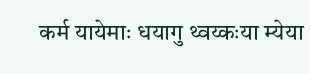कर्म यायेमाः धयागु थ्वय्कःया म्येया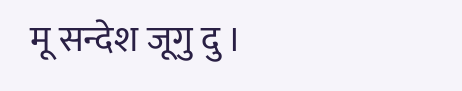मू सन्देश जूगु दु ।